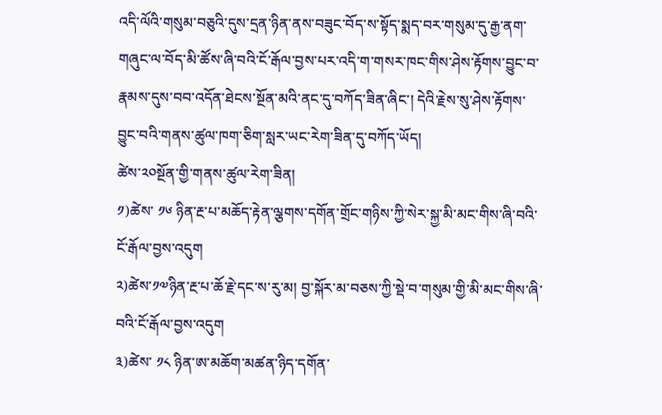འདི་ལོའི་གསུམ་བཅུའི་དུས་དྲན་ཉིན་ནས་བཟུང་བོད་ས་སྟོད་སྨད་བར་གསུམ་དུ་རྒྱ་ནག་གཞུང་ལ་བོད་མི་ཚོས་ཞི་བའི་ངོ་རྒོལ་བྱས་པར་འདི་ག་གསར་ཁང་གིས་ཤེས་རྟོགས་བྱུང་བ་རྣམས་དུས་བབ་འདོན་ཐེངས་སྔོན་མའི་ནང་དུ་བཀོད་ཟིན་ཞིང་། དེའི་རྗེས་སུ་ཤེས་རྟོགས་བྱུང་བའི་གནས་ཚུལ་ཁག་ཅིག་སླར་ཡང་རེག་ཟིན་དུ་བཀོད་ཡོད།
ཚེས་༢༠སྔོན་གྱི་གནས་ཚུལ་རེག་ཟིན།
༡)ཚེས་ ༡༦ ཉིན་རྔ་པ་མཆོད་རྟེན་ལྕགས་དགོན་གྲོང་གཉིས་ཀྱི་སེར་སྐྱ་མི་མང་གིས་ཞི་བའི་ངོ་རྒོལ་བྱས་འདུག
༢)ཚེས་༡༧ཉིན་རྔ་པ་ཆོ་རྗེ་དང་ས་རུ་མ། བྱ་སྐོར་མ་བཅས་ཀྱི་སྡེ་བ་གསུམ་གྱི་མི་མང་གིས་ཞི་བའི་ངོ་རྒོལ་བྱས་འདུག
༣)ཚེས་ ༡༨ ཉིན་ཨ་མཆོག་མཚན་ཉིད་དགོན་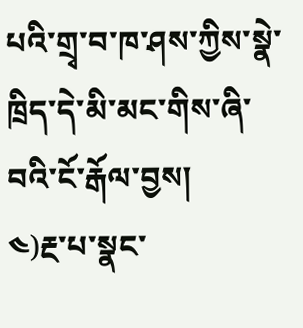པའི་གྲྭ་བ་ཁ་ཤས་ཀྱིས་སྣེ་ཁྲིད་དེ་མི་མང་གིས་ཞི་བའི་ངོ་རྒོལ་བྱས།
༤)རྔ་པ་སྣང་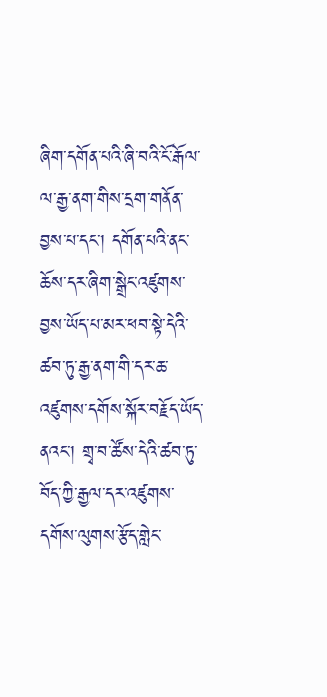ཞིག་དགོན་པའི་ཞི་བའི་ངོ་རྒོལ་ལ་རྒྱ་ནག་གིས་དྲག་གནོན་བྱས་པ་དང་། དགོན་པའི་ནང་ཆོས་དར་ཞིག་སྒྲེང་འཛུགས་བྱས་ཡོད་པ་མར་ཕབ་སྟེ་དེའི་ཚབ་ཏུ་རྒྱ་ནག་གི་དར་ཆ་འཛུགས་དགོས་སྐོར་བརྗོད་ཡོད་ནའང་། གྲྭ་བ་ཚོས་དེའི་ཚབ་ཏུ་བོད་ཀྱི་རྒྱལ་དར་འཛུགས་དགོས་ལུགས་རྩོད་གླེང་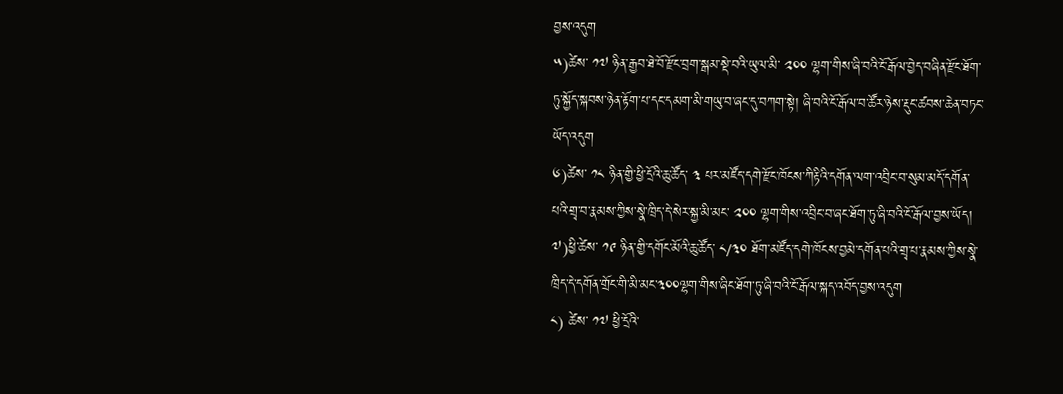བྱས་འདུག
༥)ཚེས་ ༡༧ ཉིན་རྒྱབ་ཐེ་བོ་རྫོང་བྲག་སྒམ་སྡེ་བའི་ཡུལ་མི་ ༢༠༠ ལྷག་གིས་ཞི་བའི་ངོ་རྒོལ་བྱེད་བཞིན་རྫོང་ཐོག་ཏུ་སྐྱོད་སྐབས་ཉེན་རྟོག་པ་དང་དམག་མི་གཡུ་བ་ཞང་དུ་བཀག་སྟེ། ཞི་བའི་ངོ་རྒོལ་བ་ཚོར་ཉེས་རྡུང་ཚབས་ཆེན་བཏང་ཡོད་འདུག
༦)ཚེས་ ༡༨ ཉིན་གྱི་ཕྱི་དྲོའི་ཆུ་ཚོད་ ༣ པར་མཛོད་དགེ་རྫོང་ཁོངས་ཀིརྟིའི་དགོན་ལག་འབྲིང་བ་སུམ་མདོ་དགོན་པའི་གྲྭ་བ་རྣམས་ཀྱིས་སྣེ་ཁྲིད་དེ་སེར་སྐྱ་མི་མང་ ༢༠༠ ལྷག་གིས་འབྲིང་བ་ཞང་ཐོག་ཏུ་ཞི་བའི་ངོ་རྒོལ་བྱས་ཡོད།
༧)ཕྱི་ཚེས་ ༡༩ ཉིན་གྱི་དགོང་མོའི་ཆུ་ཚོད་ ༨/༣༠ ཐོག་མཛོད་དགེ་ཁོངས་བྱམེ་དགོན་པའི་གྲྭ་པ་རྣམས་ཀྱིས་སྣེ་ཁྲིད་དེ་དགོན་གྲོང་གི་མི་མང་༣༠༠ལྷག་གིས་ཞིང་ཐོག་ཏུ་ཞི་བའི་ངོ་རྒོལ་སྐད་འབོད་བྱས་འདུག
༨) ཚེས་ ༡༧ ཕྱི་དྲོའི་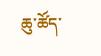ཆུ་ཚོད་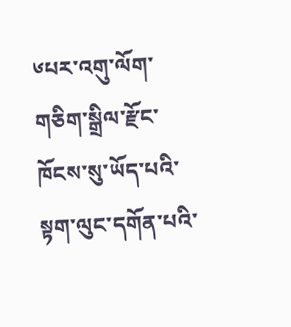༦པར་འགུ་ལོག་གཅིག་སྒྲིལ་རྫོང་ཁོངས་སུ་ཡོད་པའི་སྟག་ལུང་དགོན་པའི་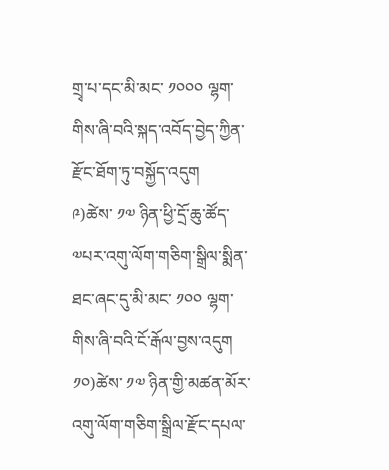གྲྭ་པ་དང་མི་མང་ ༡༠༠༠ ལྷག་གིས་ཞི་བའི་སྐད་འབོད་བྱེད་ཀྱིན་རྫོང་ཐོག་ཏུ་བསྐྱོད་འདུག
༩)ཚེས་ ༡༧ ཉིན་ཕྱི་དྲོ་ཆུ་ཚོད་༧པར་འགུ་ལོག་གཅིག་སྒྲིལ་སྨིན་ཐང་ཞང་དུ་མི་མང་ ༡༠༠ ལྷག་གིས་ཞི་བའི་ངོ་རྒོལ་བྱས་འདུག
༡༠)ཚེས་ ༡༧ ཉིན་གྱི་མཚན་མོར་འགུ་ལོག་གཅིག་སྒྲིལ་རྫོང་དཔལ་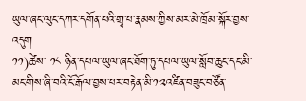ཡུལ་ཞང་ལུང་དཀར་དགོན་པའི་གྲྭ་པ་རྣམས་ཀྱིས་མར་མེ་ཁྲོམ་སྐོར་བྱས་འདུག
༡༡)ཚེས་ ༡༨ ཉིན་དཔལ་ཡུལ་ཞང་ཐོག་ཏུ་དཔལ་ཡུལ་སློབ་ཆུང་དང་མི་མང་གིས་ཞི་བའི་ངོ་རྒོལ་བྱས་པར་བརྟེན་མི་༡༢འཛིན་བཟུང་བཙོན་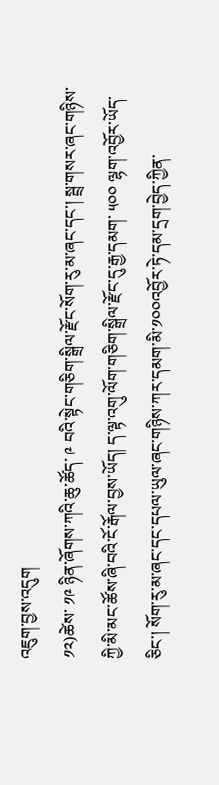འཇུག་བྱས་འདུག
༡༢)ཚེས་ ༡༩ ཉིན་ཞོགས་ཀའི་ཆུ་ཚོད་ ༩ བའི་སྟེང་གཅིག་སྒྲིལ་རྫོང་སོག་རུ་མ་ཞང་དང་། སྦྲ་གསར་ཞང་གཉིས་ཀྱི་མི་མང་ཚོས་ཞི་བའི་ངོ་རྒོལ་བྱས་ཡོད། ད་ལྟ་འགུ་ལོག་གཅིག་སྒྲིལ་རྫོང་དུ་རྒྱ་དམག་ ༥༠༠ ལྷག་འབྱོར་ཡོད་ཅིང་། སོག་རུ་མ་ཞང་དང་དཔལ་ཡུལ་ཞང་གཉིས་ཀར་དམག་མི་༡༠༠འབྱོར་ཏེ་དམ་དྲག་བྱེད་ཀྱིན་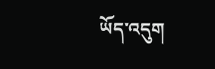ཡོད་འདུག